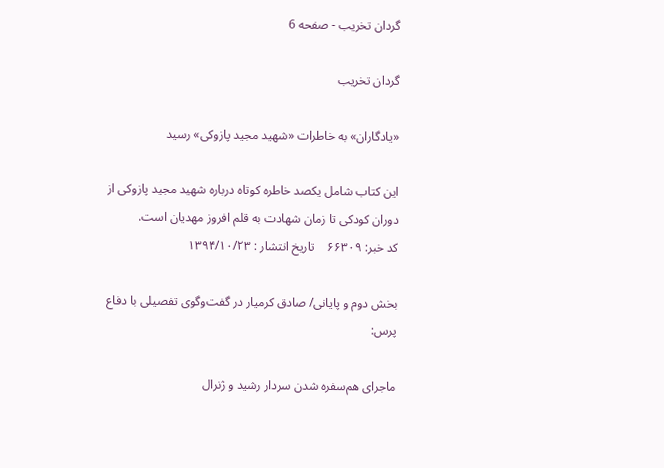گردان تخریب - صفحه 6

گردان تخریب

«یادگاران» به خاطرات «شهید مجید پازوکی» رسید

این کتاب شامل یکصد خاطره کوتاه درباره شهید مجید پازوکی از دوران کودکی تا زمان شهادت به قلم افروز مهدیان است.
کد خبر: ۶۶۳۰۹    تاریخ انتشار : ۱۳۹۴/۱۰/۲۳

بخش دوم و پایانی/ صادق کرمیار در گفت‌وگوی تفصیلی با دفاع پرس:

ماجرای هم‌سفره شدن سردار رشید و ژنرال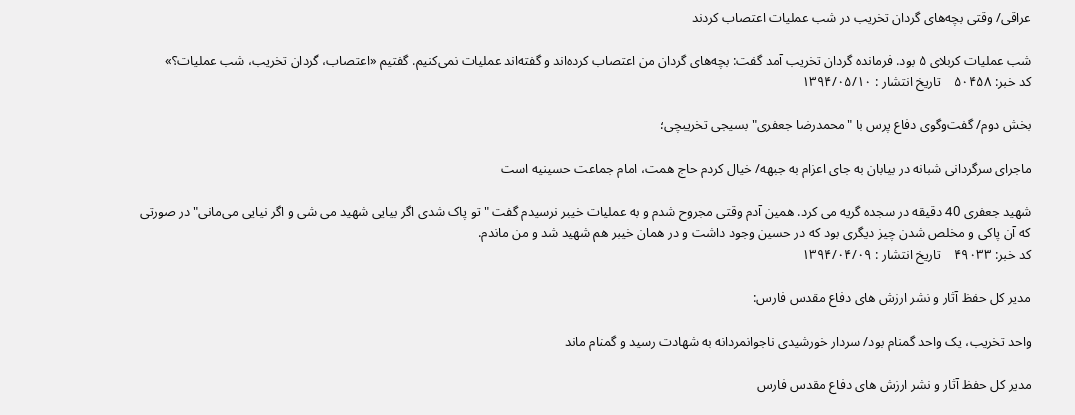عراقی/ وقتی بچه‌های گردان تخریب در شب عملیات اعتصاب کردند

شب عملیات کربلای ۵ بود. فرمانده گردان تخریب آمد گفت: بچه‌های گردان من اعتصاب کرده‌اند و گفته‌اند عملیات نمی‌کنیم. گفتیم «اعتصاب، گردان تخریب، شب عملیات؟»
کد خبر: ۵۰۴۵۸    تاریخ انتشار : ۱۳۹۴/۰۵/۱۰

بخش دوم/ گفت‌و‌گوی دفاع پرس با "محمدرضا جعفری" بسیجی تخریبچی؛

ماجرای سرگردانی شبانه در بیابان به جای اعزام به جبهه/ خیال کردم حاج همت، امام جماعت حسینیه است

شهید جعفری 40 دقیقه در سجده گریه می کرد. همین آدم وقتی مجروح شدم و به عملیات خیبر نرسیدم گفت "تو پاک شدی اگر بیایی شهید می شی و اگر نیایی می‌مانی" در صورتی که آن پاکی و مخلص شدن چیز دیگری بود که در حسین وجود داشت و در همان خیبر هم شهید شد و من ماندم.
کد خبر: ۴۹۰۳۳    تاریخ انتشار : ۱۳۹۴/۰۴/۰۹

مدیر کل حفظ آثار و نشر ارزش های دفاع مقدس فارس:

واحد تخریب، یک واحد گمنام بود/ سردار خورشیدی ناجوانمردانه به شهادت رسید و گمنام ماند

مدیر کل حفظ آثار و نشر ارزش های دفاع مقدس فارس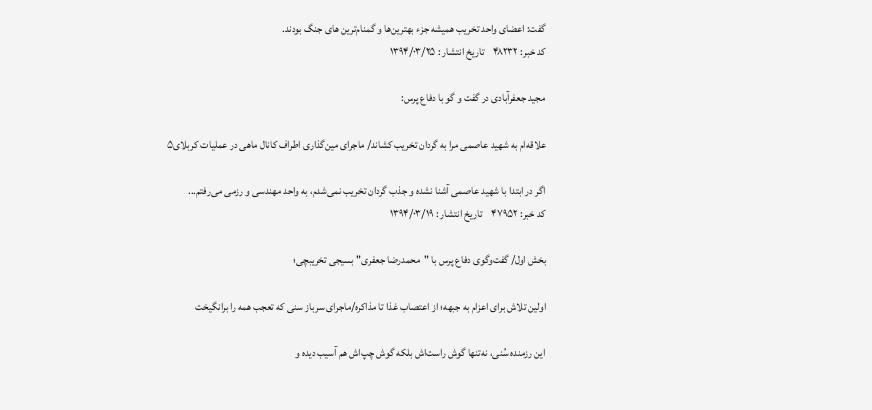گفت: اعضای واحد تخریب همیشه جزء بهترین‌ها و گمنام‌ترین های جنگ بودند.
کد خبر: ۴۸۲۳۲    تاریخ انتشار : ۱۳۹۴/۰۳/۲۵

مجید جعفرآبادی در گفت و گو با دفاع پرس:

علاقه‌ام به شهید عاصمی مرا به گردان تخریب کشاند/ ماجرای مین‌گذاری اطراف کانال ماهی در عملیات کربلای۵

اگر در ابتدا با شهید عاصمی آشنا نشده و جذب گردان تخریب نمی‌شدم، به واحد مهندسی و رزمی می‌رفتم...
کد خبر: ۴۷۹۵۲    تاریخ انتشار : ۱۳۹۴/۰۳/۱۹

بخش اول/ گفت‌و‌گوی دفاع پرس با "محمدرضا جعفری" بسیجی تخریبچی؛

اولین تلاش برای اعزام به جبهه؛ از اعتصاب غذا تا مذاکره/ماجرای سرباز سنی که تعجب همه را برانگیخت

این رزمنده سُنی، نه‌تنها گوش راست‌اش بلکه گوش چپ‌اش هم آسیب دیده و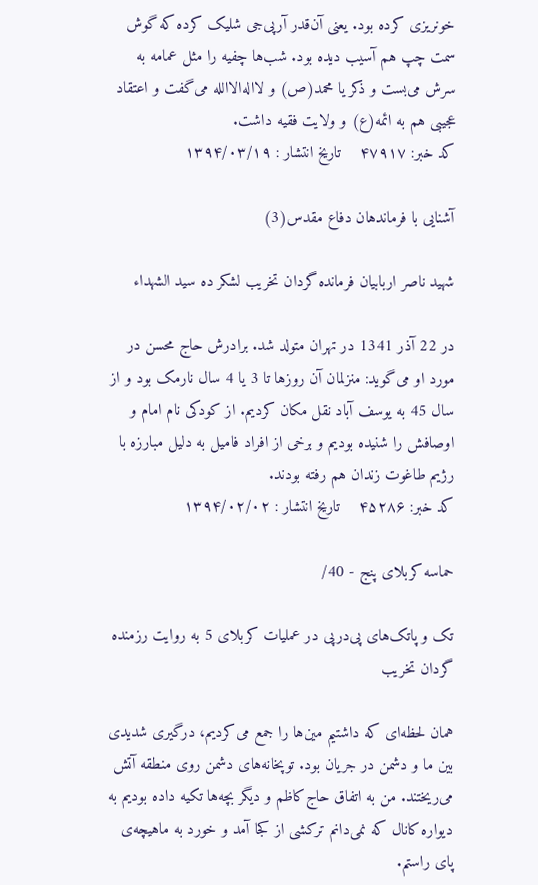خونریزی کرده بود. یعنی آ‌ن‌قدر آرپی‌جی شلیک کرده که گوش سمت چپ هم آسیب دیده بود. شب‌ها چفیه را مثل عمامه به سرش می‌بست و ذکر یا محمد(ص) و لااله‌الاالله می‌گفت و اعتقاد عجیبی هم به ائمه(ع) و ولایت فقیه داشت.
کد خبر: ۴۷۹۱۷    تاریخ انتشار : ۱۳۹۴/۰۳/۱۹

آشنایی با فرماندهان دفاع مقدس(3)

شهید ناصر اربابیان فرمانده گردان تخریب لشکر ده سید الشهداء

در 22 آذر 1341 در تهران متولد شد. برادرش حاج محسن در مورد او می‌گوید: منزلمان آن روزها تا 3 یا 4 سال نارمک بود و از سال 45 به یوسف آباد نقل مکان کردیم. از کودکی نام امام و اوصافش را شنیده بودیم و برخی از افراد فامیل به دلیل مبارزه با رژیم طاغوت زندان هم رفته بودند.
کد خبر: ۴۵۲۸۶    تاریخ انتشار : ۱۳۹۴/۰۲/۰۲

حماسه‌ کربلای پنج - 40/

تک و پاتک‌های پی‌در‌پی در عملیات کربلای 5 به روایت رزمنده گردان تخریب

همان لحظه‌ای که داشتیم مین‌ها را جمع می‌کردیم، درگیری شدیدی بین ما و دشمن در جریان بود. توپخانه‌های دشمن روی منطقه آتش می‌ریختند. من به اتفاق حاج‌کاظم و دیگر بچه‌ها تکیه داده بودیم به دیواره کانال که نمی‌دانم ترکشی از کجا آمد و خورد به ماهیچه‌ی پای راستم.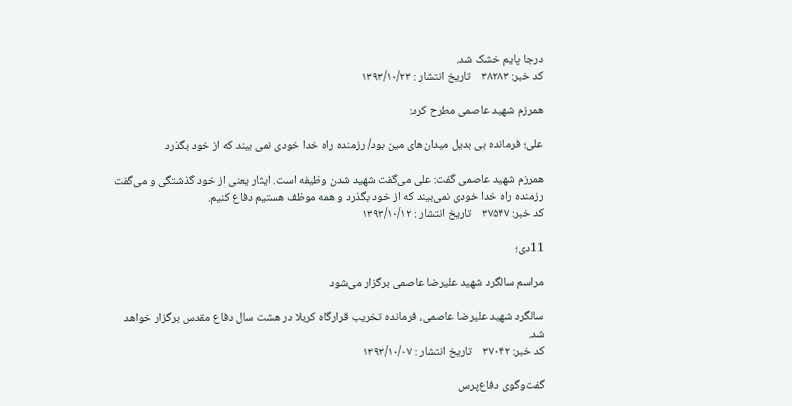درجا پایم خشک شد.
کد خبر: ۳۸۲۸۳    تاریخ انتشار : ۱۳۹۳/۱۰/۲۳

همرزم شهید عاصمی مطرح کرد:

علی؛ فرمانده بی بدیل میدان‌های مین بود/ رزمنده راه خدا خودی نمی بیند که از خود بگذرد

همرزم شهید عاصمی گفت: علی می‌گفت شهید شدن وظیفه است. ایثار یعنی از خود گذشتگی و می‌گفت رزمنده راه خدا خودی نمی‌بیند که از خود بگذرد و همه موظف هستیم دفاع کنیم.
کد خبر: ۳۷۵۴۷    تاریخ انتشار : ۱۳۹۳/۱۰/۱۲

11دی؛

مراسم سالگرد شهید علیرضا عاصمی برگزار می‌شود

سالگرد شهید علیرضا عاصمی، فرمانده تخریب قرارگاه کربلا در هشت سال دفاع مقدس برگزار خواهد شد.
کد خبر: ۳۷۰۴۲    تاریخ انتشار : ۱۳۹۳/۱۰/۰۷

گفت‌وگوی دفاع‌پرس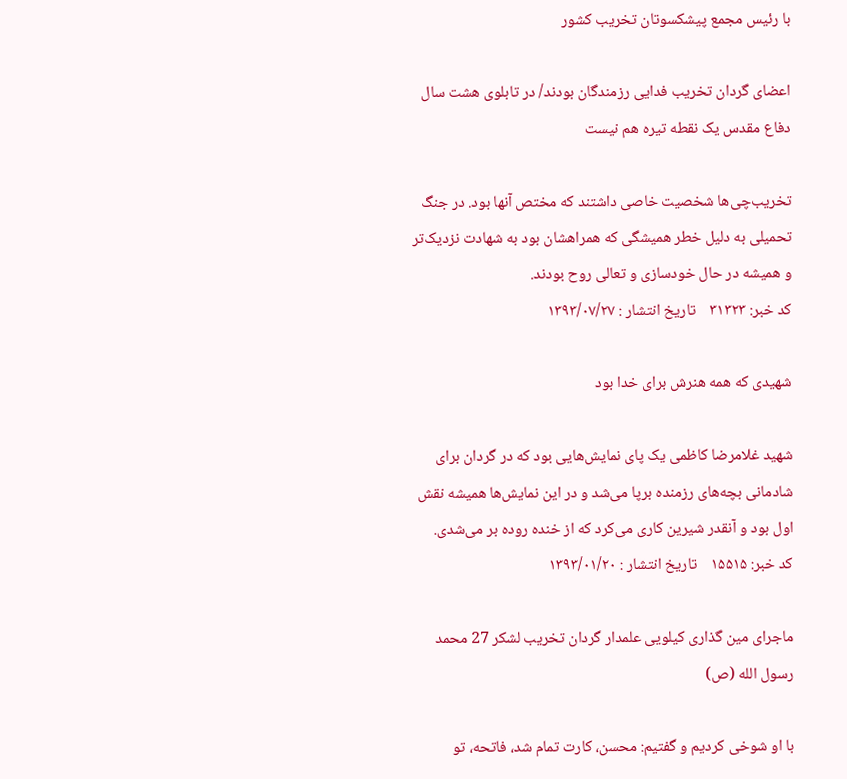با رئیس مجمع پیشکسوتان تخریب کشور

اعضای گردان تخریب فدایی رزمندگان بودند/ در تابلوی هشت سال دفاع مقدس یک نقطه تیره هم نیست

تخریب‌چی‌ها شخصیت خاصی داشتند که مختص آنها بود. در جنگ تحمیلی به دلیل خطر همیشگی که همراهشان بود به شهادت نزدیک‌‌تر و همیشه در حال خودسازی و تعالی روح بودند.
کد خبر: ۳۱۳۲۳    تاریخ انتشار : ۱۳۹۳/۰۷/۲۷

شهیدی که همه هنرش برای خدا بود

شهید غلامرضا کاظمی یک پای نمایش‌هایی بود که در گردان برای شادمانی بچه‌های رزمنده برپا می‌شد و در این نمایش‌ها همیشه نقش اول بود و آنقدر شیرین کاری می‌کرد که از خنده روده بر می‌شدی.
کد خبر: ۱۵۵۱۵    تاریخ انتشار : ۱۳۹۳/۰۱/۲۰

ماجرای مین گذاری کیلویی علمدار گردان تخریب لشکر 27 محمد رسول الله (ص)

با او شوخی کردیم و گفتیم: محسن، کارت تمام شد، فاتحه، تو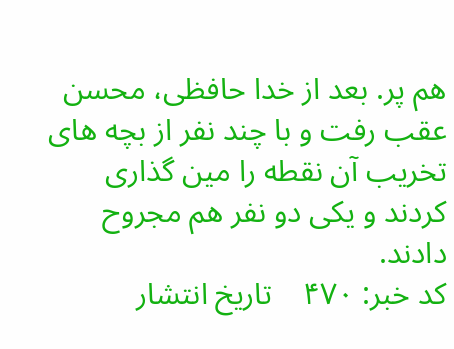هم پر. بعد از خدا حافظی، محسن عقب رفت و با چند نفر از بچه های تخریب آن نقطه را مین گذاری کردند و یکی دو نفر هم مجروح دادند.
کد خبر: ۴۷۰    تاریخ انتشار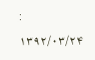: ۱۳۹۲/۰۳/۲۴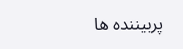پربیننده ها